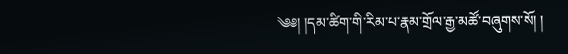༄༅། །དམ་ཚིག་གི་རིམ་པ་རྣམ་གྲོལ་རྒྱ་མཚོ་བཞུགས་སོ། །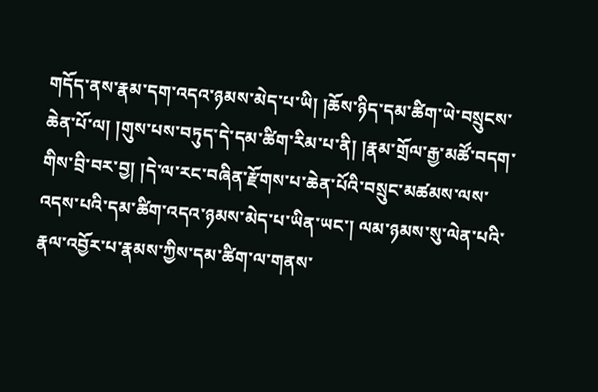གདོད་ནས་རྣམ་དག་འདའ་ཉམས་མེད་པ་ཡི། །ཆོས་ཉིད་དམ་ཚིག་ཡེ་བསྲུངས་ཆེན་པོ་ལ། །གུས་པས་བཏུད་དེ་དམ་ཚིག་རིམ་པ་ནི། །རྣམ་གྲོལ་རྒྱ་མཚོ་བདག་གིས་བྲི་བར་བྱ། །དེ་ལ་རང་བཞིན་རྫོགས་པ་ཆེན་པོའི་བསྲུང་མཚམས་ལས་འདས་པའི་དམ་ཚིག་འདའ་ཉམས་མེད་པ་ཡིན་ཡང་། ལམ་ཉམས་སུ་ལེན་པའི་རྣལ་འབྱོར་པ་རྣམས་ཀྱིས་དམ་ཚིག་ལ་གནས་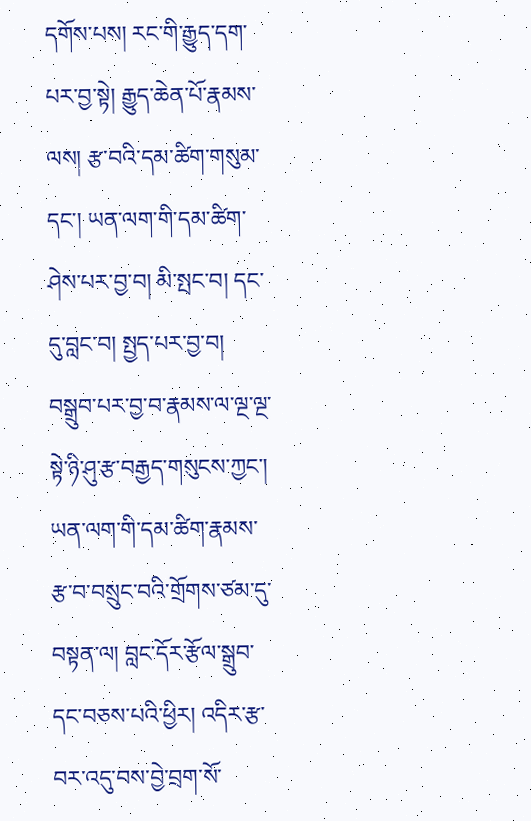དགོས་པས། རང་གི་རྒྱུད་དག་པར་བྱ་སྟེ། རྒྱུད་ཆེན་པོ་རྣམས་ལས། རྩ་བའི་དམ་ཚིག་གསུམ་དང་། ཡན་ལག་གི་དམ་ཚིག་ཤེས་པར་བྱ་བ། མི་སྤང་བ། དང་དུ་བླང་བ། སྤྱད་པར་བྱ་བ། བསྒྲུབ་པར་བྱ་བ་རྣམས་ལ་ལྔ་ལྔ་སྟེ་ཉི་ཤུ་རྩ་བརྒྱད་གསུངས་ཀྱང་། ཡན་ལག་གི་དམ་ཚིག་རྣམས་རྩ་བ་བསྲུང་བའི་གྲོགས་ཙམ་དུ་བསྟན་ལ། བླང་དོར་རྩོལ་སྒྲུབ་དང་བཅས་པའི་ཕྱིར། འདིར་རྩ་བར་འདུ་བས་བྱེ་བྲག་སོ་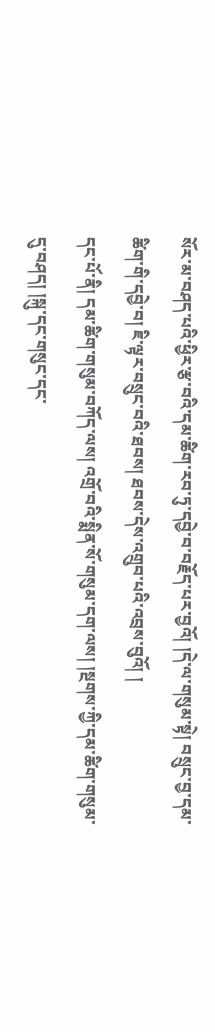སོར་མ་བཤད་པའི་ཕྱིར་རྩ་བའི་དམ་ཚིག་རབ་ཏུ་དབྱེ་བ་བརྗོད་པར་བྱའོ། །དེ་ལ་གསུམ་སྟེ། བསྲུང་བྱ་དམ་ཚིག་གི་དབྱེ་བ། ཇི་ལྟར་བསྲུང་བའི་ཐབས། ཐབས་དེས་འགྲུབ་པའི་འབྲས་བུའོ། །
དང་པོ་ནི། དམ་ཚིག་གསུམ་བཀོད་ལས། འགྲོ་བའི་སྨིན་སོ་གསུམ་དག་ལས། །སྔགས་ཀྱི་དམ་ཚིག་གསུམ་དུ་བཤད། །སྐུ་དང་གསུང་དང་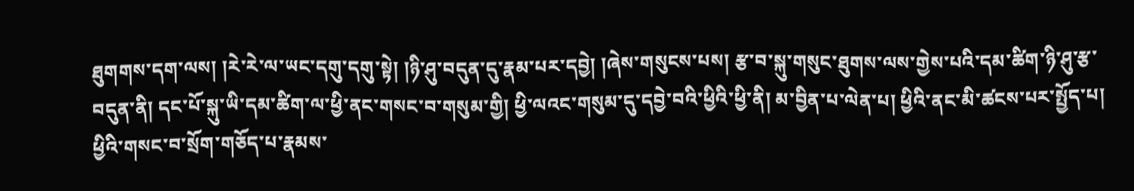ཐུགགས་དག་ལས། །རེ་རེ་ལ་ཡང་དགུ་དགུ་སྟེ། །ཉི་ཤུ་བདུན་དུ་རྣམ་པར་དབྱེ། །ཞེས་གསུངས་པས། རྩ་བ་སྐུ་གསུང་ཐུགས་ལས་གྱེས་པའི་དམ་ཚིག་ཉི་ཤུ་རྩ་བདུན་ནི། དང་པོ་སྐུ་ཡི་དམ་ཚིག་ལ་ཕྱི་ནང་གསང་བ་གསུམ་གྱི། ཕྱི་ལའང་གསུམ་དུ་དབྱེ་བའི་ཕྱིའི་ཕྱི་ནི། མ་བྱིན་པ་ལེན་པ། ཕྱིའི་ནང་མི་ཚངས་པར་སྤྱོད་པ། ཕྱིའི་གསང་བ་སྲོག་གཅོད་པ་རྣམས་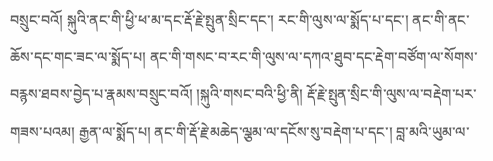བསྲུང་བའོ། སྐུའི་ནང་གི་ཕྱི་ཕ་མ་དང་རྡོ་རྗེ་སྤུན་སྲིང་དང་། རང་གི་ལུས་ལ་སྨོད་པ་དང་། ནང་གི་ནང་ཆོས་དང་གང་ཟང་ལ་སྨོད་པ། ནང་གི་གསང་བ་རང་གི་ལུས་ལ་དཀའ་ཐུབ་དང་རྡེག་བཙོག་ལ་སོགས་བརྙས་ཐབས་བྱེད་པ་རྣམས་བསྲུང་བའོ། །སྐུའི་གསང་བའི་ཕྱི་ནི། རྡོ་རྗེ་སྤུན་སྲིང་གི་ལུས་ལ་བརྡེག་པར་གཟས་པའམ། རྒྱན་ལ་སྨོད་པ། ནང་གི་རྡོ་རྗེ་མཆེད་ལྕམ་ལ་དངོས་སུ་བརྡེག་པ་དང་། བླ་མའི་ཡུམ་ལ་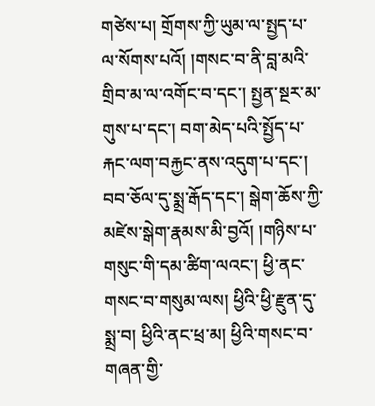གཙེས་པ། གྲོགས་ཀྱི་ཡུམ་ལ་སྤྱད་པ་ལ་སོགས་པའོ། །གསང་བ་ནི་བླ་མའི་གྲིབ་མ་ལ་འགོང་བ་དང་། སྤྱན་སྔར་མ་གུས་པ་དང་། བག་མེད་པའི་སྤྱོད་པ་རྐང་ལག་བརྐྱང་ནས་འདུག་པ་དང་། བབ་ཅོལ་དུ་སྨྲ་རྒོད་དང་། སྒེག་ཆོས་ཀྱི་མཛེས་སྒེག་རྣམས་མི་བྱའོ། །གཉིས་པ་གསུང་གི་དམ་ཚིག་ལའང་། ཕྱི་ནང་གསང་བ་གསུམ་ལས། ཕྱིའི་ཕྱི་རྫུན་དུ་སྨྲ་བ། ཕྱིའི་ནང་ཕྲ་མ། ཕྱིའི་གསང་བ་གཞན་གྱི་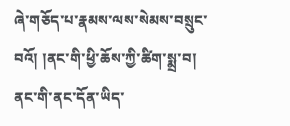ཞེ་གཅོད་པ་རྣམས་ལས་སེམས་བསྲུང་བའོ། །ནང་གི་ཕྱི་ཆོས་ཀྱི་ཚིག་སྨྲ་བ། ནང་གི་ནང་དོན་ཡིད་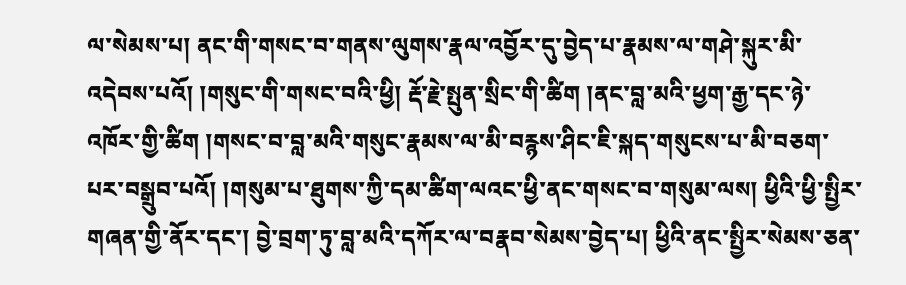ལ་སེམས་པ། ནང་གི་གསང་བ་གནས་ལུགས་རྣལ་འབྱོར་དུ་བྱེད་པ་རྣམས་ལ་གཤེ་སྐུར་མི་འདེབས་པའོ། །གསུང་གི་གསང་བའི་ཕྱི། རྡོ་རྗེ་སྤུན་སྲིང་གི་ཚིག །ནང་བླ་མའི་ཕྱག་རྒྱ་དང་ཉེ་འཁོར་གྱི་ཚིག །གསང་བ་བླ་མའི་གསུང་རྣམས་ལ་མི་བརྙས་ཤིང་ཇི་སྐད་གསུངས་པ་མི་བཅག་པར་བསྒྲུབ་པའོ། །གསུམ་པ་ཐུགས་ཀྱི་དམ་ཚིག་ལའང་ཕྱི་ནང་གསང་བ་གསུམ་ལས། ཕྱིའི་ཕྱི་སྤྱིར་གཞན་གྱི་ནོར་དང་། བྱེ་བྲག་ཏུ་བླ་མའི་དཀོར་ལ་བརྣབ་སེམས་བྱེད་པ། ཕྱིའི་ནང་སྤྱིར་སེམས་ཅན་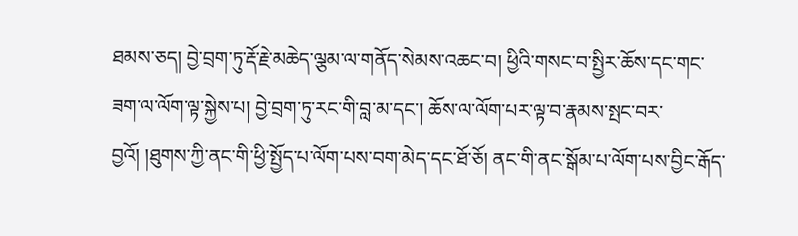ཐམས་ཅད། བྱེ་བྲག་ཏུ་རྡོ་རྗེ་མཆེད་ལྕམ་ལ་གནོད་སེམས་འཆང་བ། ཕྱིའི་གསང་བ་སྤྱིར་ཆོས་དང་གང་ཟག་ལ་ལོག་ལྟ་སྐྱེས་པ། བྱེ་བྲག་ཏུ་རང་གི་བླ་མ་དང་། ཆོས་ལ་ལོག་པར་ལྟ་བ་རྣམས་སྤང་བར་བྱའོ། །ཐུགས་ཀྱི་ནང་གི་ཕྱི་སྤྱོད་པ་ལོག་པས་བག་མེད་དང་ཐོ་ཅོ། ནང་གི་ནང་སྒོམ་པ་ལོག་པས་བྱིང་རྒོད་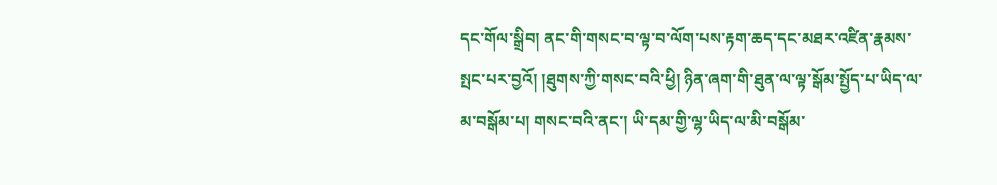དང་གོལ་སྒྲིབ། ནང་གི་གསང་བ་ལྟ་བ་ལོག་པས་རྟག་ཆད་དང་མཐར་འཛིན་རྣམས་སྤང་པར་བྱའོ། །ཐུགས་ཀྱི་གསང་བའི་ཕྱི། ཉིན་ཞག་གི་ཐུན་ལ་ལྟ་སྒོམ་སྤྱོད་པ་ཡིད་ལ་མ་བསྒོམ་པ། གསང་བའི་ནང་། ཡི་དམ་གྱི་ལྷ་ཡིད་ལ་མི་བསྒོམ་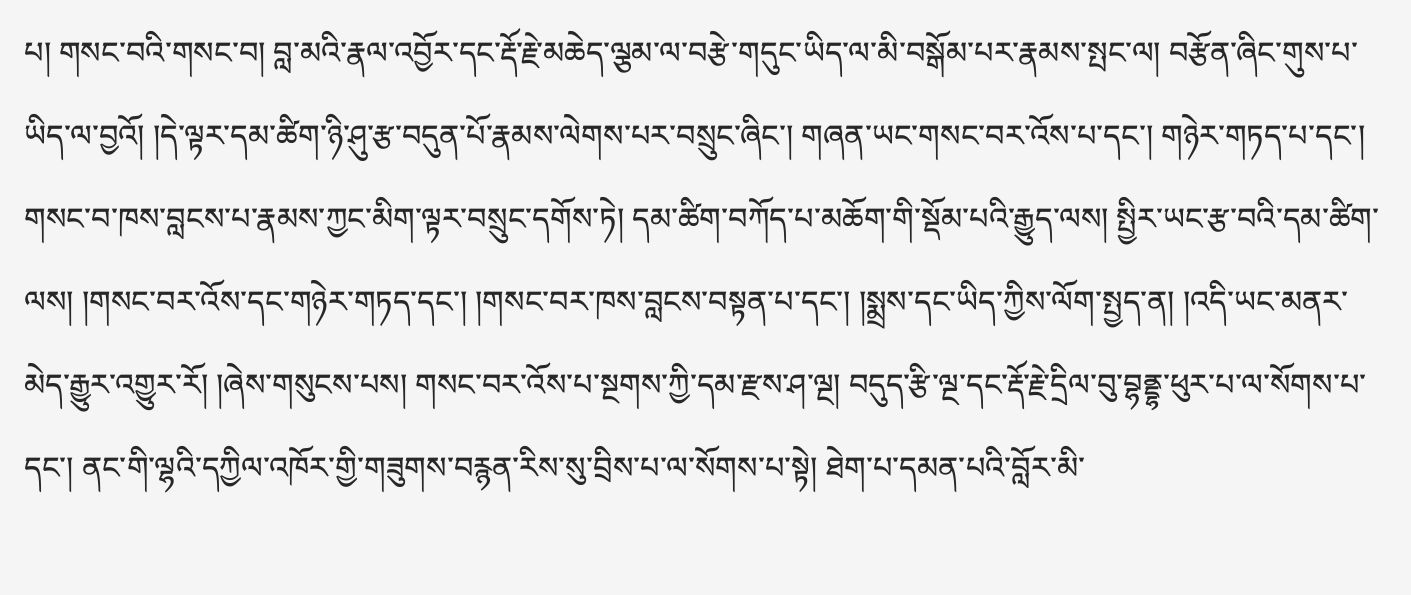པ། གསང་བའི་གསང་བ། བླ་མའི་རྣལ་འབྱོར་དང་རྡོ་རྗེ་མཆེད་ལྕམ་ལ་བརྩེ་གདུང་ཡིད་ལ་མི་བསྒོམ་པར་རྣམས་སྤང་ལ། བརྩོན་ཞིང་གུས་པ་ཡིད་ལ་བྱའོ། །དེ་ལྟར་དམ་ཚིག་ཉི་ཤུ་རྩ་བདུན་པོ་རྣམས་ལེགས་པར་བསྲུང་ཞིང་། གཞན་ཡང་གསང་བར་འོས་པ་དང་། གཉེར་གཏད་པ་དང་། གསང་བ་ཁས་བླངས་པ་རྣམས་ཀྱང་མིག་ལྟར་བསྲུང་དགོས་ཏེ། དམ་ཚིག་བཀོད་པ་མཆོག་གི་སྡོམ་པའི་རྒྱུད་ལས། སྤྱིར་ཡང་རྩ་བའི་དམ་ཚིག་ལས། །གསང་བར་འོས་དང་གཉེར་གཏད་དང་། །གསང་བར་ཁས་བླངས་བསྟན་པ་དང་། །སྨྲས་དང་ཡིད་ཀྱིས་ལོག་སྤྱད་ན། །འདི་ཡང་མནར་མེད་རྒྱུར་འགྱུར་རོ། །ཞེས་གསུངས་པས། གསང་བར་འོས་པ་སྔགས་ཀྱི་དམ་རྫས་ཤ་ལྔ། བདུད་རྩི་ལྔ་དང་རྡོ་རྗེ་དྲིལ་བུ་བྷནྡྷ་ཕུར་པ་ལ་སོགས་པ་དང་། ནང་གི་ལྷའི་དཀྱིལ་འཁོར་གྱི་གཟུགས་བརྙན་རིས་སུ་བྲིས་པ་ལ་སོགས་པ་སྟེ། ཐེག་པ་དམན་པའི་བློར་མི་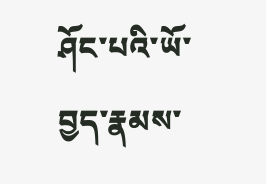ཤོང་པའི་ཡོ་བྱད་རྣམས་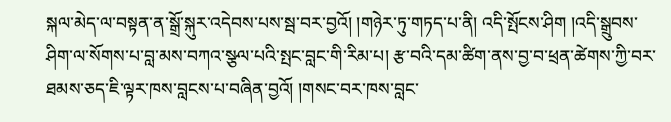སྐལ་མེད་ལ་བསྟན་ན་སྒྲོ་སྐུར་འདེབས་པས་སྦ་བར་བྱའོ། །གཉེར་ཏུ་གཏད་པ་ནི། འདི་སྤོངས་ཤིག །འདི་སྒྲུབས་ཤིག་ལ་སོགས་པ་བླ་མས་བཀའ་སྩལ་པའི་སྤང་བླང་གི་རིམ་པ། རྩ་བའི་དམ་ཚིག་ནས་བྱ་བ་ཕྲན་ཚེགས་ཀྱི་བར་ཐམས་ཅད་ཇི་ལྟར་ཁས་བླངས་པ་བཞིན་བྱའོ། །གསང་བར་ཁས་བླང་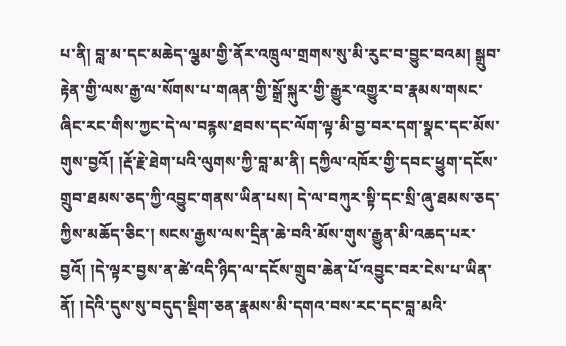པ་ནི། བླ་མ་དང་མཆེད་ལྕམ་གྱི་ནོར་འཁྲུལ་གྲགས་སུ་མི་རུང་བ་བྱུང་བའམ། སྒྲུབ་རྟེན་གྱི་ལས་རྒྱ་ལ་སོགས་པ་གཞན་གྱི་སྒྲོ་སྐུར་གྱི་རྒྱུར་འགྱུར་བ་རྣམས་གསང་ཞིང་རང་གིས་ཀྱང་དེ་ལ་བརྙས་ཐབས་དང་ལོག་ལྟ་མི་བྱ་བར་དག་སྣང་དང་མོས་གུས་བྱའོ། །རྡོ་རྗེ་ཐེག་པའི་ལུགས་ཀྱི་བླ་མ་ནི། དཀྱིལ་འཁོར་གྱི་དབང་ཕྱུག་དངོས་གྲུབ་ཐམས་ཅད་ཀྱི་འབྱུང་གནས་ཡིན་པས། དེ་ལ་བཀུར་སྟི་དང་སྲི་ཞུ་ཐམས་ཅད་ཀྱིས་མཆོད་ཅིང་། སངས་རྒྱས་ལས་དྲིན་ཆེ་བའི་མོས་གུས་རྒྱུན་མི་འཆད་པར་བྱའོ། །དེ་ལྟར་བྱས་ན་ཚེ་འདི་ཉིད་ལ་དངོས་གྲུབ་ཆེན་པོ་འབྱུང་བར་ངེས་པ་ཡིན་ནོ། །དེའི་དུས་སུ་བདུད་སྡིག་ཅན་རྣམས་མི་དགའ་བས་རང་དང་བླ་མའི་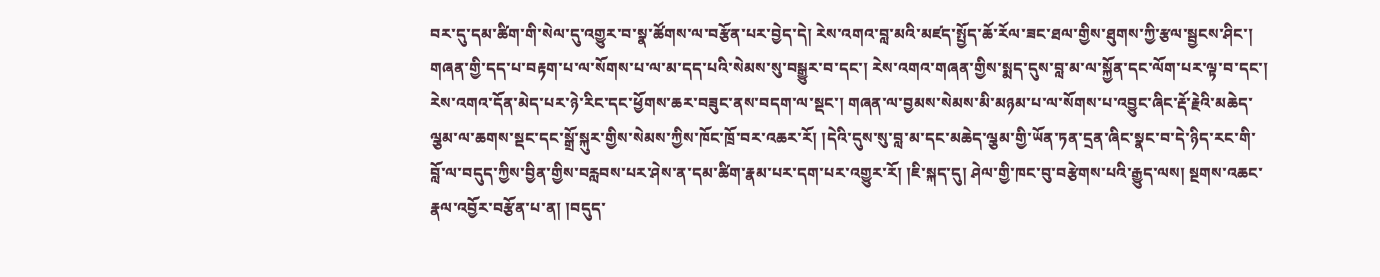བར་དུ་དམ་ཚིག་གི་སེལ་དུ་འགྱུར་བ་སྣ་ཚོགས་ལ་བརྩོན་པར་བྱེད་དེ། རེས་འགའ་བླ་མའི་མཛད་སྤྱོད་ཆོ་རོལ་ཟང་ཐལ་གྱིས་ཐུགས་ཀྱི་རྩལ་སྦྱངས་ཤིང་། གཞན་གྱི་དད་པ་བརྟག་པ་ལ་སོགས་པ་ལ་མ་དད་པའི་སེམས་སུ་བསྒྱུར་བ་དང་། རེས་འགའ་གཞན་གྱིས་སྨད་དུས་བླ་མ་ལ་སྐྱོན་དང་ལོག་པར་ལྟ་བ་དང་། རེས་འགའ་དོན་མེད་པར་ཉེ་རིང་དང་ཕྱོགས་ཆར་བཟུང་ནས་བདག་ལ་སྡང་། གཞན་ལ་བྱམས་སེམས་མི་མཉམ་པ་ལ་སོགས་པ་འབྱུང་ཞིང་རྡོ་རྗེའི་མཆེད་ལྕམ་ལ་ཆགས་སྡང་དང་སྒྲོ་སྐུར་གྱིས་སེམས་ཀྱིས་ཁོང་ཁྲོ་བར་འཆར་རོ། །དེའི་དུས་སུ་བླ་མ་དང་མཆེད་ལྕམ་གྱི་ཡོན་ཏན་དྲན་ཞིང་སྣང་བ་དེ་ཉིད་རང་གི་བློ་ལ་བདུད་ཀྱིས་བྱིན་གྱིས་བརླབས་པར་ཤེས་ན་དམ་ཚིག་རྣམ་པར་དག་པར་འགྱུར་རོ། །ཇི་སྐད་དུ། ཤེལ་གྱི་ཁང་བུ་བརྩེགས་པའི་རྒྱུད་ལས། སྔགས་འཆང་རྣལ་འབྱོར་བརྩོན་པ་ན། །བདུད་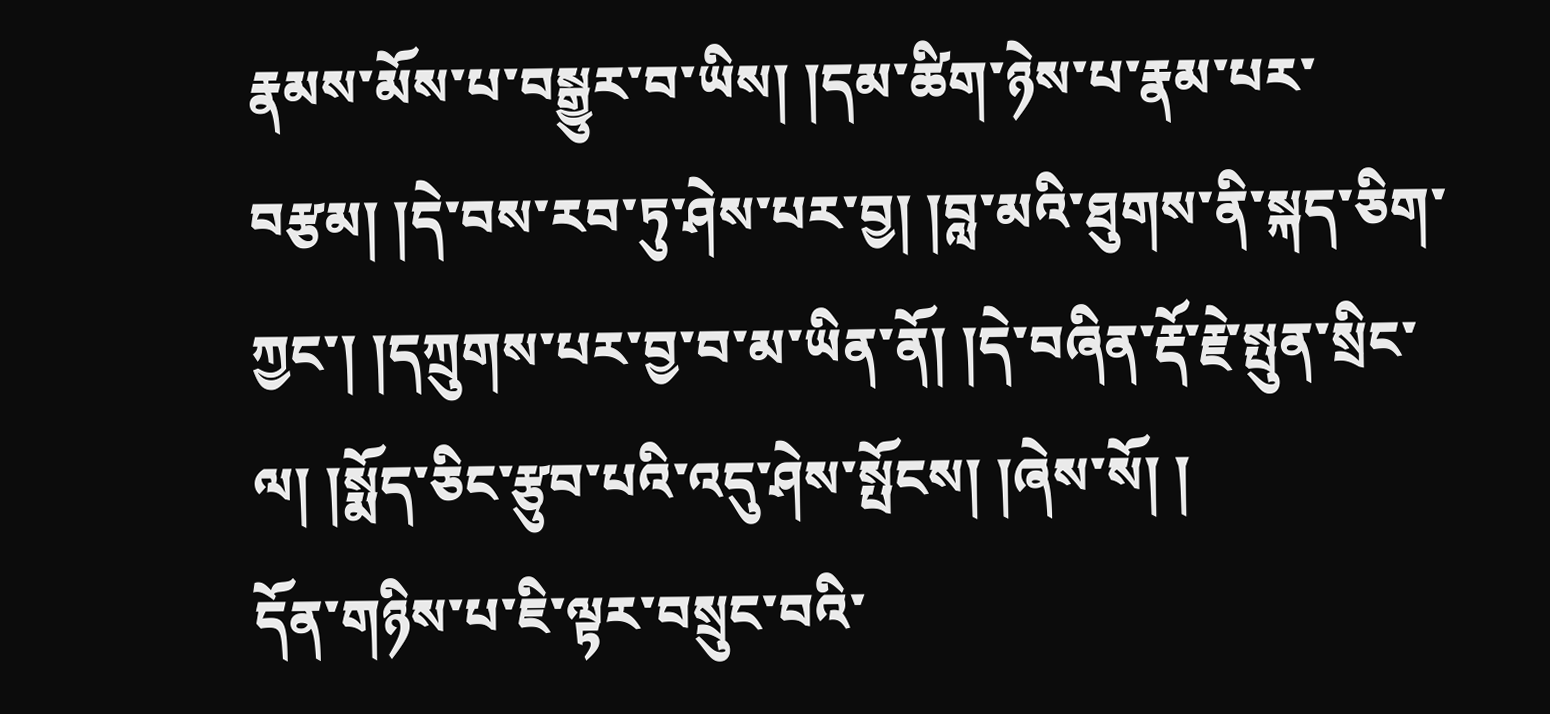རྣམས་མོས་པ་བསྒྱུར་བ་ཡིས། །དམ་ཚིག་ཉེས་པ་རྣམ་པར་བརྩམ། །དེ་བས་རབ་ཏུ་ཤེས་པར་བྱ། །བླ་མའི་ཐུགས་ནི་སྐད་ཅིག་ཀྱང་། །དཀྲུགས་པར་བྱ་བ་མ་ཡིན་ནོ། །དེ་བཞིན་རྡོ་རྗེ་སྤུན་སྲིང་ལ། །སྨོད་ཅིང་རྩུབ་པའི་འདུ་ཤེས་སྤོངས། །ཞེས་སོ། །
དོན་གཉིས་པ་ཇི་ལྟར་བསྲུང་བའི་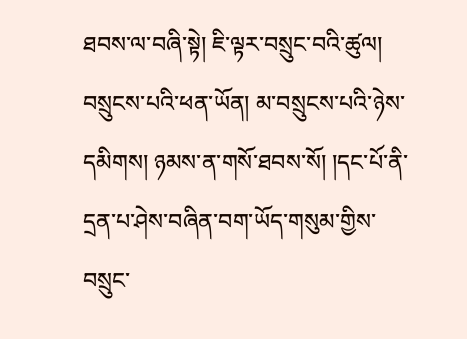ཐབས་ལ་བཞི་སྟེ། ཇི་ལྟར་བསྲུང་བའི་ཚུལ། བསྲུངས་པའི་ཕན་ཡོན། མ་བསྲུངས་པའི་ཉེས་དམིགས། ཉམས་ན་གསོ་ཐབས་སོ། །དང་པོ་ནི་དྲན་པ་ཤེས་བཞིན་བག་ཡོད་གསུམ་གྱིས་བསྲུང་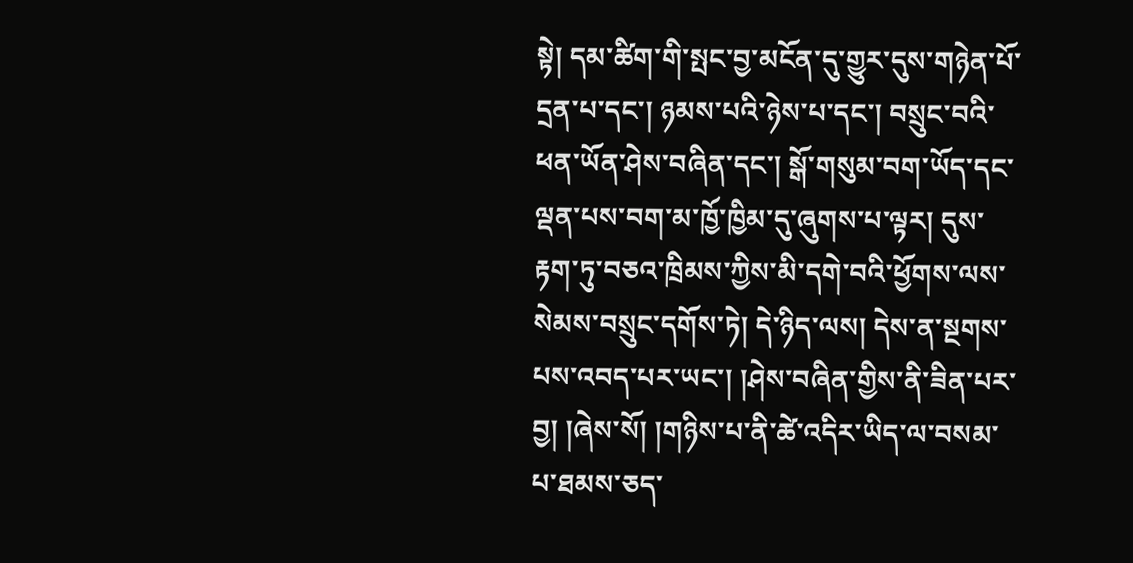སྟེ། དམ་ཚིག་གི་སྤང་བྱ་མངོན་དུ་གྱུར་དུས་གཉེན་པོ་དྲན་པ་དང་། ཉམས་པའི་ཉེས་པ་དང་། བསྲུང་བའི་ཕན་ཡོན་ཤེས་བཞིན་དང་། སྒོ་གསུམ་བག་ཡོད་དང་ལྡན་པས་བག་མ་ཁྱོ་ཁྱིམ་དུ་ཞུགས་པ་ལྟར། དུས་རྟག་ཏུ་བཅའ་ཁྲིམས་ཀྱིས་མི་དགེ་བའི་ཕྱོགས་ལས་སེམས་བསྲུང་དགོས་ཏེ། དེ་ཉིད་ལས། དེས་ན་སྔགས་པས་འབད་པར་ཡང་། །ཤེས་བཞིན་གྱིས་ནི་ཟིན་པར་བྱ། །ཞེས་སོ། །གཉིས་པ་ནི་ཚེ་འདིར་ཡིད་ལ་བསམ་པ་ཐམས་ཅད་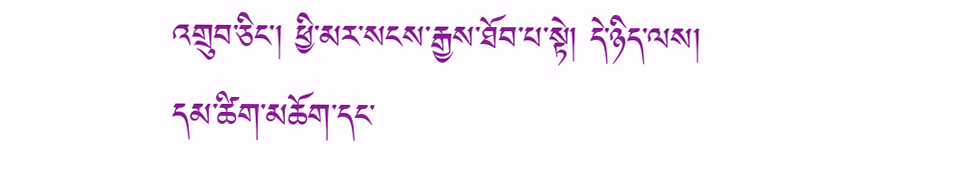འགྲུབ་ཅིང་། ཕྱི་མར་སངས་རྒྱས་ཐོབ་པ་སྟེ། དེ་ཉིད་ལས། དམ་ཚིག་མཆོག་དང་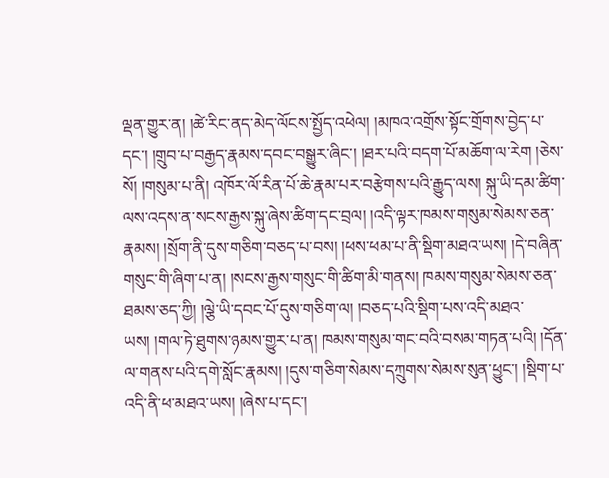ལྡན་གྱུར་ན། །ཚེ་རིང་ནད་མེད་ལོངས་སྤྱོད་འཕེལ། །མཁའ་འགྲོས་སྟོང་གྲོགས་བྱེད་པ་དང་། །གྲུབ་པ་བརྒྱད་རྣམས་དབང་བསྒྱུར་ཞིང་། །ཐར་པའི་བདག་པོ་མཆོག་ལ་རེག །ཅེས་སོ། །གསུམ་པ་ནི། འཁོར་ལོ་རིན་པོ་ཆེ་རྣམ་པར་བརྩེགས་པའི་རྒྱུད་ལས། སྐུ་ཡི་དམ་ཚིག་ལས་འདས་ན་སངས་རྒྱས་སྐུ་ཞེས་ཚིག་དང་བྲལ། །འདི་ལྟར་ཁམས་གསུམ་སེམས་ཅན་རྣམས། །སྲོག་ནི་དུས་གཅིག་བཅད་པ་བས། །ཕས་ཕམ་པ་ནི་སྡིག་མཐའ་ཡས། །དེ་བཞིན་གསུང་གི་ཞིག་པ་ན། །སངས་རྒྱས་གསུང་གི་ཚིག་མི་གནས། ཁམས་གསུམ་སེམས་ཅན་ཐམས་ཅད་ཀྱི། །ལྕེ་ཡི་དབང་པོ་དུས་གཅིག་ལ། །བཅད་པའི་སྡིག་པས་འདི་མཐའ་ཡས། །གལ་ཏེ་ཐུགས་ཉམས་གྱུར་པ་ན། ཁམས་གསུམ་གང་བའི་བསམ་གཏན་པའི། །དོན་ལ་གནས་པའི་དགེ་སློང་རྣམས། །དུས་གཅིག་སེམས་དཀྲུགས་སེམས་སུན་ཕྱུང་། །སྡིག་པ་འདི་ནི་ཕ་མཐའ་ཡས། །ཞེས་པ་དང་།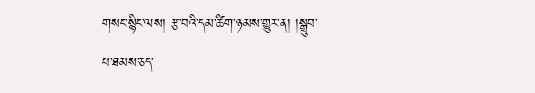གསང་སྙིང་ལས། རྩ་བའི་དམ་ཚིག་ཉམས་གྱུར་ན། །སྒྲུབ་པ་ཐམས་ཅད་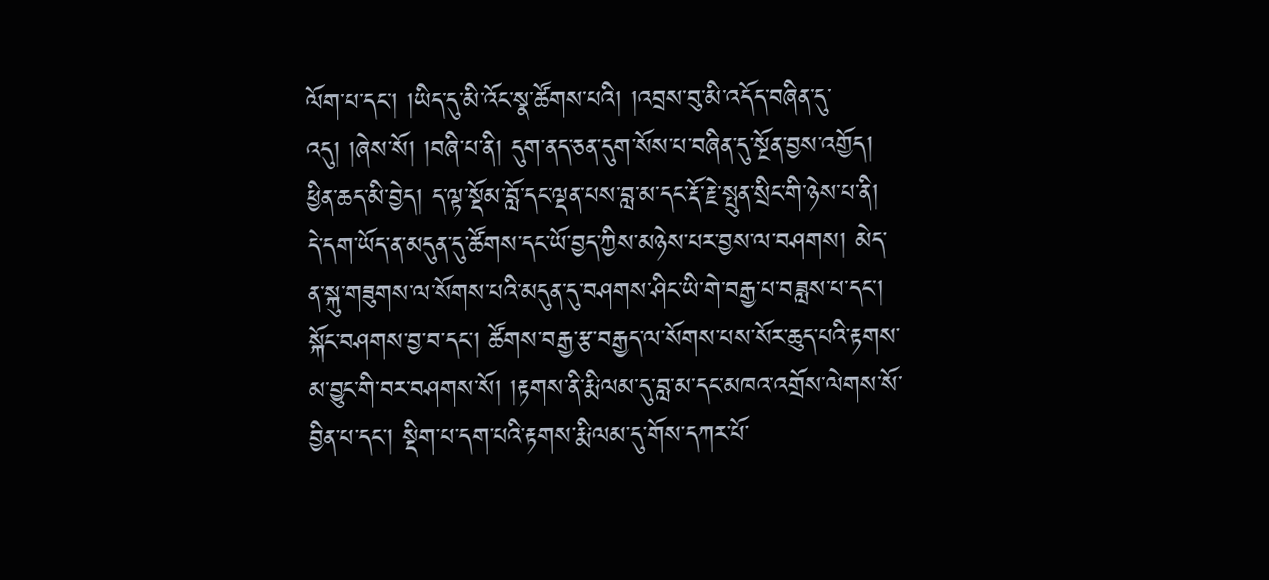ལོག་པ་དང་། །ཡིད་དུ་མི་འོང་སྣ་ཚོགས་པའི། །འབྲས་བུ་མི་འདོད་བཞིན་དུ་འདུ། །ཞེས་སོ། །བཞི་པ་ནི། དུག་ནད་ཅན་དུག་སོས་པ་བཞིན་དུ་སྔོན་བྱས་འགྱོད། ཕྱིན་ཆད་མི་བྱེད། ད་ལྟ་སྡོམ་བློ་དང་ལྡན་པས་བླ་མ་དང་རྡོ་རྗེ་སྤུན་སྲིང་གི་ཉེས་པ་ནི། དེ་དག་ཡོད་ན་མདུན་དུ་ཚོགས་དང་ཡོ་བྱད་ཀྱིས་མཉེས་པར་བྱས་ལ་བཤགས། མེད་ན་སྐུ་གཟུགས་ལ་སོགས་པའི་མདུན་དུ་བཤགས་ཤིང་ཡི་གེ་བརྒྱ་པ་བཟླས་པ་དང་། སྐོང་བཤགས་བྱ་བ་དང་། ཚོགས་བརྒྱ་རྩ་བརྒྱད་ལ་སོགས་པས་སོར་ཆུད་པའི་རྟགས་མ་བྱུང་གི་བར་བཤགས་སོ། །རྟགས་ནི་རྨི་ལམ་དུ་བླ་མ་དང་མཁའ་འགྲོས་ལེགས་སོ་བྱིན་པ་དང་། སྡིག་པ་དག་པའི་རྟགས་རྨི་ལམ་དུ་གོས་དཀར་པོ་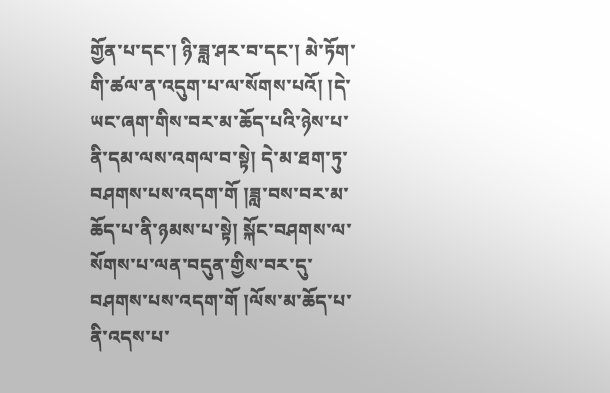གྱོན་པ་དང་། ཉི་ཟླ་ཤར་བ་དང་། མེ་ཏོག་གི་ཚལ་ན་འདུག་པ་ལ་སོགས་པའོ། །དེ་ཡང་ཞག་གིས་བར་མ་ཆོད་པའི་ཉེས་པ་ནི་དམ་ལས་འགལ་བ་སྟེ། དེ་མ་ཐག་ཏུ་བཤགས་པས་འདག་གོ །ཟླ་བས་བར་མ་ཆོད་པ་ནི་ཉམས་པ་སྟེ། སྐོང་བཤགས་ལ་སོགས་པ་ལན་བདུན་གྱིས་བར་དུ་བཤགས་པས་འདག་གོ །ལོས་མ་ཆོད་པ་ནི་འདས་པ་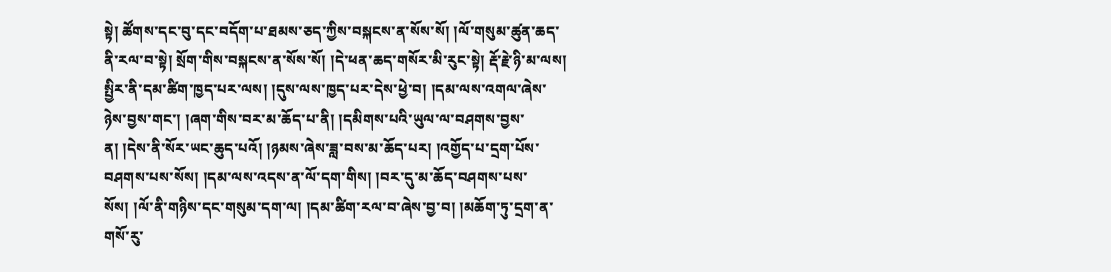སྟེ། ཚོགས་དང་བུ་དང་བདོག་པ་ཐམས་ཅད་ཀྱིས་བསྐངས་ན་སོས་སོ། །ལོ་གསུམ་ཚུན་ཆད་ནི་རལ་བ་སྟེ། སྲོག་གིས་བསྐངས་ན་སོས་སོ། །དེ་ཕན་ཆད་གསོར་མི་རུང་སྟེ། རྡོ་རྗེ་ཉི་མ་ལས། སྤྱིར་ནི་དམ་ཚིག་ཁྱད་པར་ལས། །དུས་ལས་ཁྱད་པར་དེས་ཕྱེ་བ། །དམ་ལས་འགལ་ཞེས་ཉེས་བྱས་གང་། །ཞག་གིས་བར་མ་ཆོད་པ་ནི། །དམིགས་པའི་ཡུལ་ལ་བཤགས་བྱས་ན། །དེས་ནི་སོར་ཡང་ཆུད་པའོ། །ཉམས་ཞེས་ཟླ་བས་མ་ཆོད་པར། །འགྱོད་པ་དྲག་པོས་བཤགས་པས་སོས། །དམ་ལས་འདས་ན་ལོ་དག་གིས། །བར་དུ་མ་ཆོད་བཤགས་པས་སོས། །ལོ་ནི་གཉིས་དང་གསུམ་དག་ལ། །དམ་ཚིག་རལ་བ་ཞེས་བྱ་བ། །མཆོག་ཏུ་དྲག་ན་གསོ་རུ་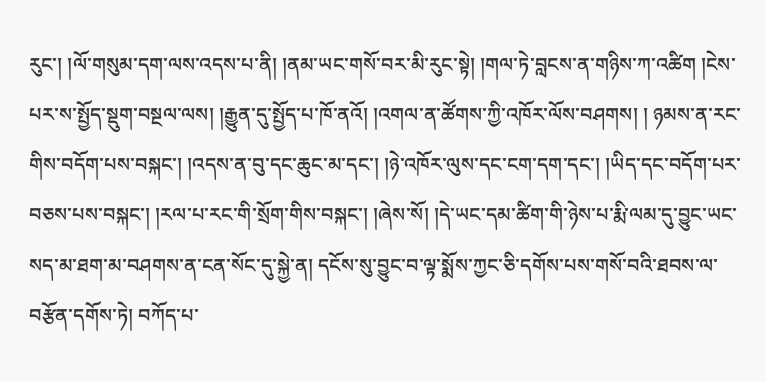རུང་། །ལོ་གསུམ་དག་ལས་འདས་པ་ནི། །ནམ་ཡང་གསོ་བར་མི་རུང་སྟེ། །གལ་ཏེ་བླངས་ན་གཉིས་ཀ་འཚིག །ངེས་པར་ས་སྤྱོད་སྡུག་བསྔལ་ལས། །རྒྱུན་དུ་སྤྱོད་པ་ཁོ་ནའོ། །འགལ་ན་ཚོགས་ཀྱི་འཁོར་ལོས་བཤགས། ། ཉམས་ན་རང་གིས་བདོག་པས་བསྐང་། །འདས་ན་བུ་དང་ཆུང་མ་དང་། །ཉེ་འཁོར་ལུས་དང་ངག་དག་དང་། །ཡིད་དང་བདོག་པར་བཅས་པས་བསྐང་། །རལ་པ་རང་གི་སྲོག་གིས་བསྐང་། །ཞེས་སོ། །དེ་ཡང་དམ་ཚིག་གི་ཉེས་པ་རྨི་ལམ་དུ་བྱུང་ཡང་སད་མ་ཐག་མ་བཤགས་ན་ངན་སོང་དུ་སྐྱེ་ན། དངོས་སུ་བྱུང་བ་ལྟ་སྨོས་ཀྱང་ཅི་དགོས་པས་གསོ་བའི་ཐབས་ལ་བརྩོན་དགོས་ཏེ། བཀོད་པ་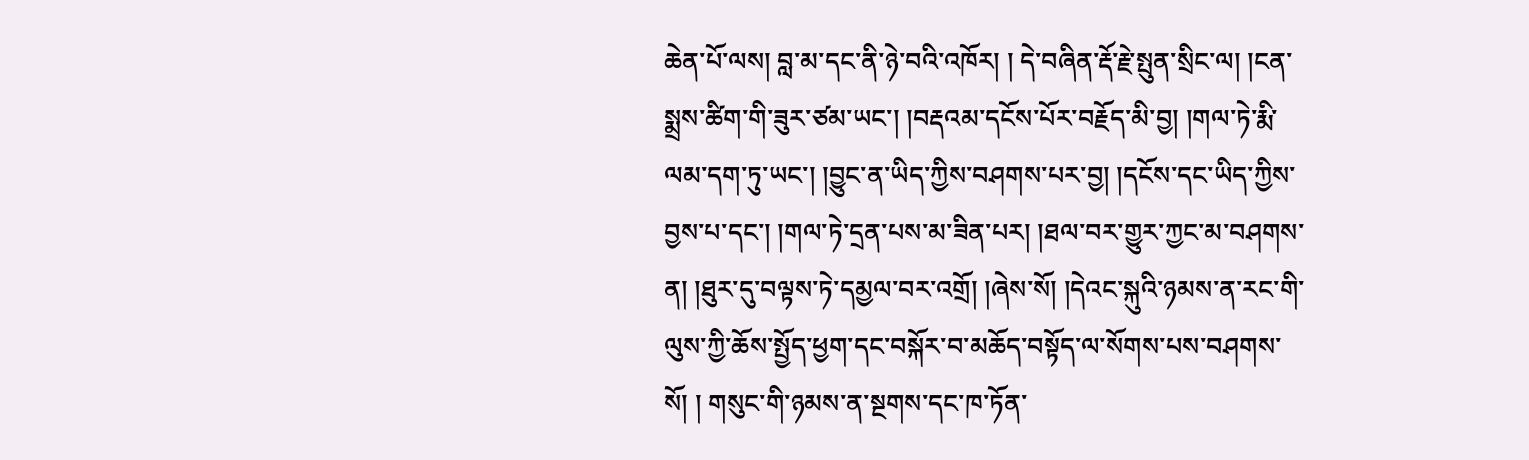ཆེན་པོ་ལས། བླ་མ་དང་ནི་ཉེ་བའི་འཁོར། ། དེ་བཞིན་རྡོ་རྗེ་སྤུན་སྲིང་ལ། །ངན་སྨྲས་ཚིག་གི་ཟུར་ཙམ་ཡང་། །བརྡའམ་དངོས་པོར་བརྗོད་མི་བྱ། །གལ་ཏེ་རྨི་ལམ་དག་ཏུ་ཡང་། །བྱུང་ན་ཡིད་ཀྱིས་བཤགས་པར་བྱ། །དངོས་དང་ཡིད་ཀྱིས་བྱས་པ་དང་། །གལ་ཏེ་དྲན་པས་མ་ཟིན་པར། །ཐལ་བར་གྱུར་ཀྱང་མ་བཤགས་ན། །ཐུར་དུ་བལྟས་ཏེ་དམྱལ་བར་འགྲོ། །ཞེས་སོ། །དེའང་སྐུའི་ཉམས་ན་རང་གི་ལུས་ཀྱི་ཆོས་སྤྱོད་ཕྱག་དང་བསྐོར་བ་མཆོད་བསྟོད་ལ་སོགས་པས་བཤགས་སོ། ། གསུང་གི་ཉམས་ན་སྔགས་དང་ཁ་ཏོན་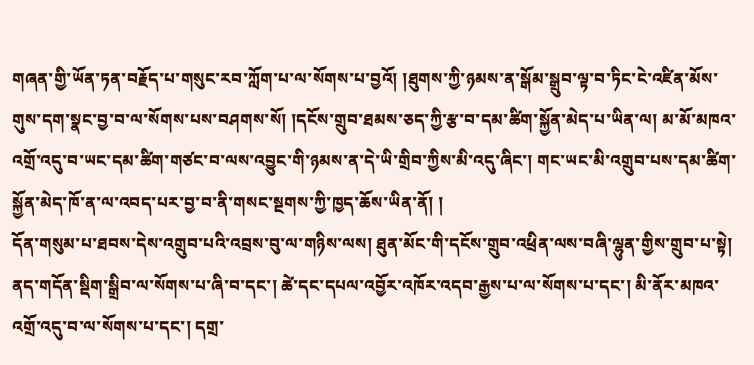གཞན་གྱི་ཡོན་ཏན་བརྗོད་པ་གསུང་རབ་ཀློག་པ་ལ་སོགས་པ་བྱའོ། །ཐུགས་ཀྱི་ཉམས་ན་སྒོམ་སྒྲུབ་ལྟ་བ་ཏིང་ངེ་འཛིན་མོས་གུས་དག་སྣང་བྱ་བ་ལ་སོགས་པས་བཤགས་སོ། །དངོས་གྲུབ་ཐམས་ཅད་ཀྱི་རྩ་བ་དམ་ཚིག་སྐྱོན་མེད་པ་ཡིན་ལ། མ་མོ་མཁའ་འགྲོ་འདུ་བ་ཡང་དམ་ཚིག་གཙང་བ་ལས་འབྱུང་གི་ཉམས་ན་དེ་ཡི་གྲིབ་ཀྱིས་མི་འདུ་ཞིང་། གང་ཡང་མི་འགྲུབ་པས་དམ་ཚིག་སྐྱོན་མེད་ཁོ་ན་ལ་འབད་པར་བྱ་བ་ནི་གསང་སྔགས་ཀྱི་ཁྱད་ཆོས་ཡིན་ནོ། །
དོན་གསུམ་པ་ཐབས་དེས་འགྲུབ་པའི་འབྲས་བུ་ལ་གཉིས་ལས། ཐུན་མོང་གི་དངོས་གྲུབ་འཕྲིན་ལས་བཞི་ལྷུན་གྱིས་གྲུབ་པ་སྟེ། ནད་གདོན་སྡིག་སྒྲིབ་ལ་སོགས་པ་ཞི་བ་དང་། ཚེ་དང་དཔལ་འབྱོར་འཁོར་འདབ་རྒྱས་པ་ལ་སོགས་པ་དང་། མི་ནོར་མཁའ་འགྲོ་འདུ་བ་ལ་སོགས་པ་དང་། དགྲ་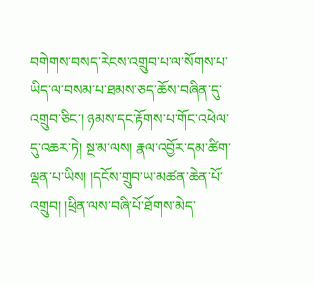བགེགས་བསད་རེངས་འགྲུབ་པ་ལ་སོགས་པ་ཡིད་ལ་བསམ་པ་ཐམས་ཅད་ཆོས་བཞིན་དུ་འགྲུབ་ཅིང་། ཉམས་དང་རྟོགས་པ་གོང་འཕེལ་དུ་འཆར་ཏེ། སྔ་མ་ལས། རྣལ་འབྱོར་དམ་ཚིག་ལྡན་པ་ཡིས། །དངོས་གྲུབ་ཡ་མཚན་ཆེན་པོ་འགྲུབ། །ཕྲིན་ལས་བཞི་པོ་ཐོགས་མེད་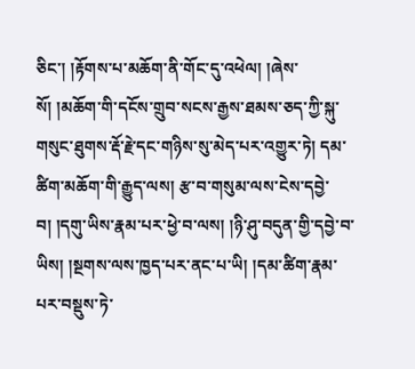ཅིང་། །རྟོགས་པ་མཆོག་ནི་གོང་དུ་འཕེལ། །ཞེས་སོ། །མཆོག་གི་དངོས་གྲུབ་སངས་རྒྱས་ཐམས་ཅད་ཀྱི་སྐུ་གསུང་ཐུགས་རྡོ་རྗེ་དང་གཉིས་སུ་མེད་པར་འགྱུར་ཏེ། དམ་ཚིག་མཆོག་གི་རྒྱུད་ལས། རྩ་བ་གསུམ་ལས་ངེས་དབྱེ་བ། །དགུ་ཡིས་རྣམ་པར་ཕྱེ་བ་ལས། །ཉི་ཤུ་བདུན་གྱི་དབྱེ་བ་ཡིས། །སྔགས་ལས་ཁྱད་པར་ནང་པ་ཡི། །དམ་ཚིག་རྣམ་པར་བསྡུས་ཏེ་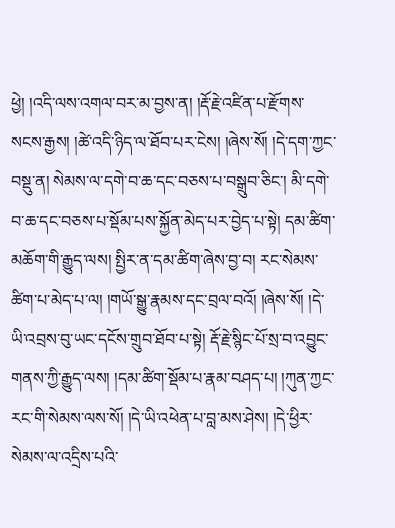ཕྱེ། །འདི་ལས་འགལ་བར་མ་བྱས་ན། །རྡོ་རྗེ་འཛིན་པ་རྫོགས་སངས་རྒྱས། །ཚེ་འདི་ཉིད་ལ་ཐོབ་པར་ངེས། །ཞེས་སོ། །དེ་དག་ཀྱང་བསྡུ་ན། སེམས་ལ་དགེ་བ་ཆ་དང་བཅས་པ་བསྒྲུབ་ཅིང་། མི་དགེ་བ་ཆ་དང་བཅས་པ་སྡོམ་པས་སྐྱོན་མེད་པར་བྱེད་པ་སྟེ། དམ་ཚིག་མཆོག་གི་རྒྱུད་ལས། སྤྱིར་ན་དམ་ཚིག་ཞེས་བྱ་བ། རང་སེམས་ཚིག་པ་མེད་པ་ལ། །གཡོ་སྒྱུ་རྣམས་དང་བྲལ་བའོ། །ཞེས་སོ། །དེ་ཡི་འབྲས་བུ་ཡང་དངོས་གྲུབ་ཐོབ་པ་སྟེ། རྡོ་རྗེ་སྙིང་པོ་སྲ་བ་འབྱུང་གནས་ཀྱི་རྒྱུད་ལས། །དམ་ཚིག་སྡོམ་པ་རྣམ་བཤད་པ། །ཀུན་ཀྱང་རང་གི་སེམས་ལས་སོ། །དེ་ཡི་འཕེན་པ་བླ་མས་ཤེས། །དེ་ཕྱིར་སེམས་ལ་འདྲིས་པའི་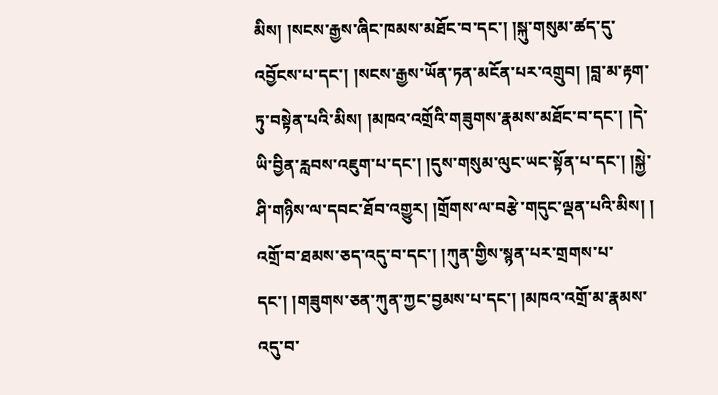མིས། །སངས་རྒྱས་ཞིང་ཁམས་མཐོང་བ་དང་། །སྐུ་གསུམ་ཚད་དུ་འབྱོངས་པ་དང་། །སངས་རྒྱས་ཡོན་ཏན་མངོན་པར་འགྲུབ། །བླ་མ་རྟག་ཏུ་བསྟེན་པའི་མིས། །མཁའ་འགྲོའི་གཟུགས་རྣམས་མཐོང་བ་དང་། །དེ་ཡི་བྱིན་རླབས་འཇུག་པ་དང་། །དུས་གསུམ་ལུང་ཡང་སྟོན་པ་དང་། །སྐྱེ་ཤི་གཉིས་ལ་དབང་ཐོབ་འགྱུར། །གྲོགས་ལ་བརྩེ་གདུང་ལྡན་པའི་མིས། ། འགྲོ་བ་ཐམས་ཅད་འདུ་བ་དང་། །ཀུན་གྱིས་སྙན་པར་གྲགས་པ་དང་། །གཟུགས་ཅན་ཀུན་ཀྱང་བྱམས་པ་དང་། །མཁའ་འགྲོ་མ་རྣམས་འདུ་བ་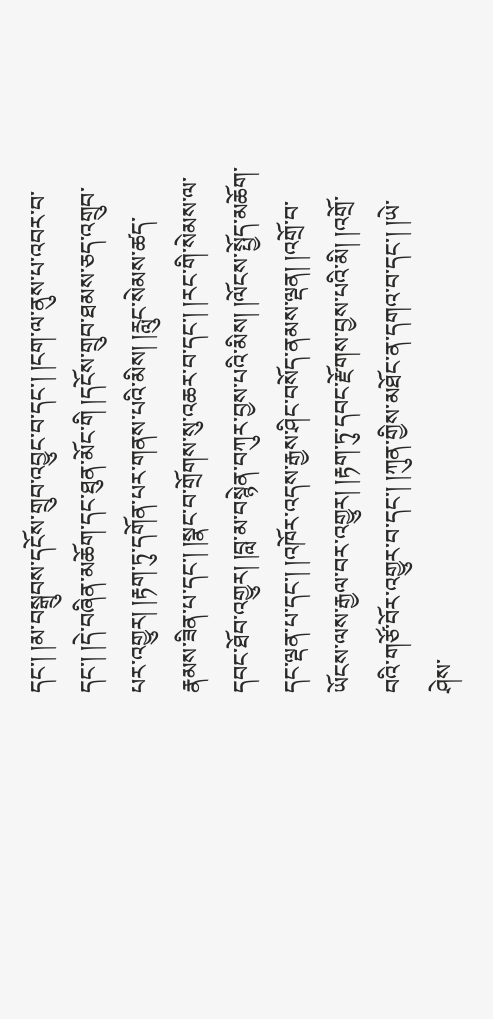དང་། །མ་བསྒྲུབས་དངོས་གྲུབ་འབྱུང་བ་དང་། །ངག་ལ་ནུས་པ་འབར་བ་དང་། །དེ་བཞིན་མཆོག་དང་ཐུན་མོང་གི །དངོས་གྲུབ་ཐམས་ཅད་འགྲུབ་པར་འགྱུར། །རྟག་ཏུ་དགོན་པར་གནས་པའི་མིས། །རླུང་སེམས་ཚད་རྣམས་ཟིན་པ་དང་། །སྣང་བ་གྲོགས་སུ་འཆར་བ་དང་། །རང་གི་སེམས་ལ་དབང་ཐོབ་འགྱུར། །བླ་མ་བསྙེན་བཀུར་བྱས་པའི་མིས། །ལོངས་སྤྱོད་མཆོག་དང་ལྡན་པ་དང་། །འཁོར་འདས་རྒྱས་ཤིང་བསོད་ནམས་ལྡན། །འགྲོ་བ་ཡོངས་ལས་རྒྱལ་བར་འགྱུར། །རྟག་ཏུ་དབང་རྫོགས་བྱས་པའི་མི། །འགྲོ་བའི་གཙོ་བོར་འགྱུར་བ་དང་། །ཀུན་གྱིས་མཐོང་ན་དགའ་བ་དང་། །ཡེ་ཤེས་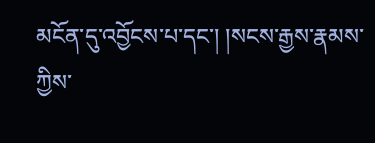མངོན་དུ་འབྱོངས་པ་དང་། །སངས་རྒྱས་རྣམས་ཀྱིས་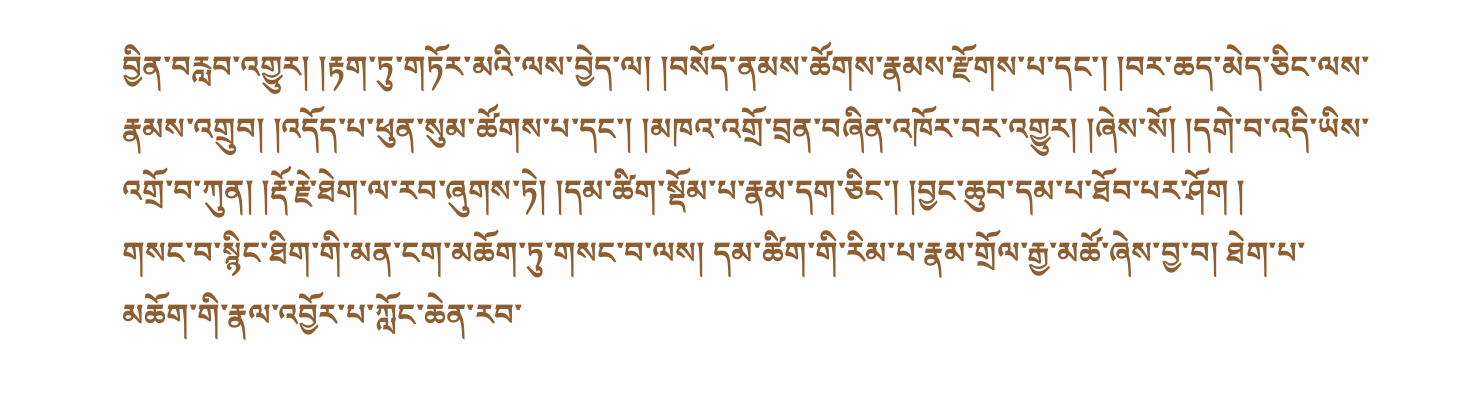བྱིན་བརླབ་འགྱུར། །རྟག་ཏུ་གཏོར་མའི་ལས་བྱེད་ལ། །བསོད་ནམས་ཚོགས་རྣམས་རྫོགས་པ་དང་། །བར་ཆད་མེད་ཅིང་ལས་རྣམས་འགྲུབ། །འདོད་པ་ཕུན་སུམ་ཚོགས་པ་དང་། །མཁའ་འགྲོ་བྲན་བཞིན་འཁོར་བར་འགྱུར། །ཞེས་སོ། །དགེ་བ་འདི་ཡིས་འགྲོ་བ་ཀུན། །རྡོ་རྗེ་ཐེག་ལ་རབ་ཞུགས་ཏེ། །དམ་ཚིག་སྡོམ་པ་རྣམ་དག་ཅིང་། །བྱང་ཆུབ་དམ་པ་ཐོབ་པར་ཤོག །
གསང་བ་སྙིང་ཐིག་གི་མན་ངག་མཆོག་ཏུ་གསང་བ་ལས། དམ་ཚིག་གི་རིམ་པ་རྣམ་གྲོལ་རྒྱ་མཚོ་ཞེས་བྱ་བ། ཐེག་པ་མཆོག་གི་རྣལ་འབྱོར་པ་ཀློང་ཆེན་རབ་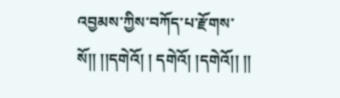འབྱམས་ཀྱིས་བཀོད་པ་རྫོགས་སོ།། །།དགེའོ། ། དགེའོ། །དགེའོ།། །།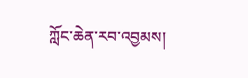ཀློང་ཆེན་རབ་འབྱམས།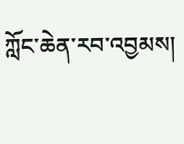ཀློང་ཆེན་རབ་འབྱམས།